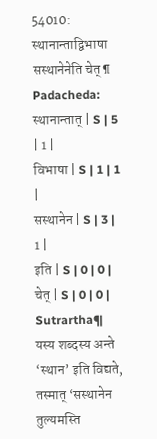54010: स्थानान्ताद्विभाषा सस्थानेनेति चेत्¶
Padacheda: स्थानान्तात् | S | 5 | 1 |
विभाषा | S | 1 | 1 |
सस्थानेन | S | 3 | 1 |
इति | S | 0 | 0 |
चेत् | S | 0 | 0 |
Sutrartha¶
यस्य शब्दस्य अन्ते ‘स्थान’ इति विद्यते, तस्मात् ‘सस्थानेन तुल्यमस्ति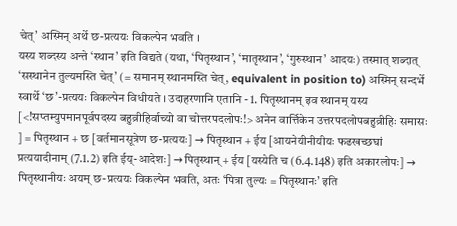चेत्’ अस्मिन् अर्थे छ-प्रत्ययः विकल्पेन भवति ।
यस्य शब्दस्य अन्ते ‘स्थान’ इति विद्यते (यथा, ‘पितृस्थान’, ‘मातृस्थान’, ‘गुरुस्थान’ आदयः) तस्मात् शब्दात् ‘सस्थानेन तुल्यमस्ति चेत्’ (= समानम् स्थानमस्ति चेत्, equivalent in position to) अस्मिन् सन्दर्भे स्वार्थे ‘छ’-प्रत्ययः विकल्पेन विधीयते । उदाहरणानि एतानि - 1. पितृस्थानम् इव स्थानम् यस्य [<!सप्तम्युपमानपूर्वपदस्य बहुव्रीहिर्वाच्यो वा चोत्तरपदलोपः!> अनेन वार्त्तिकेन उत्तरपदलोपबहुव्रीहिः समासः ] = पितृस्थान + छ [वर्तमानसूत्रेण छ-प्रत्ययः] → पितृस्थान + ईय [आयनेयीनीयीयः फढखच्छघां प्रत्ययादीनाम् (7.1.2) इति ईय्-आदेशः] → पितृस्थान् + ईय [यस्येति च (6.4.148) इति अकारलोपः] → पितृस्थानीयः अयम् छ-प्रत्ययः विकल्पेन भवति, अतः ‘पित्रा तुल्यः = पितृस्थानः’ इति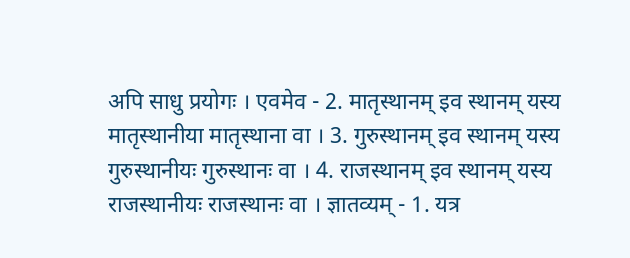अपि साधु प्रयोगः । एवमेव - 2. मातृस्थानम् इव स्थानम् यस्य मातृस्थानीया मातृस्थाना वा । 3. गुरुस्थानम् इव स्थानम् यस्य गुरुस्थानीयः गुरुस्थानः वा । 4. राजस्थानम् इव स्थानम् यस्य राजस्थानीयः राजस्थानः वा । ज्ञातव्यम् - 1. यत्र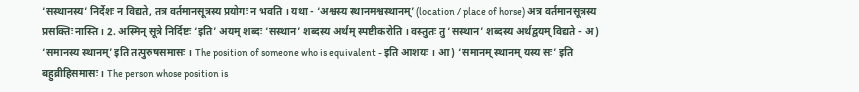‘सस्थानस्य’ निर्देशः न विद्यते, तत्र वर्तमानसूत्रस्य प्रयोगः न भवति । यथा - ‘अश्वस्य स्थानमश्वस्थानम्’ (location / place of horse) अत्र वर्तमानसूत्रस्य प्रसक्तिः नास्ति । 2. अस्मिन् सूत्रे निर्दिष्टः ‘इति’ अयम् शब्दः ‘सस्थान’ शब्दस्य अर्थम् स्पष्टीकरोति । वस्तुतः तु ‘सस्थान’ शब्दस्य अर्थद्वयम् विद्यते - अ) ‘समानस्य स्थानम्’ इति तत्पुरुषसमासः । The position of someone who is equivalent - इति आशयः । आ) ‘समानम् स्थानम् यस्य सः’ इति बहुव्रीहिसमासः । The person whose position is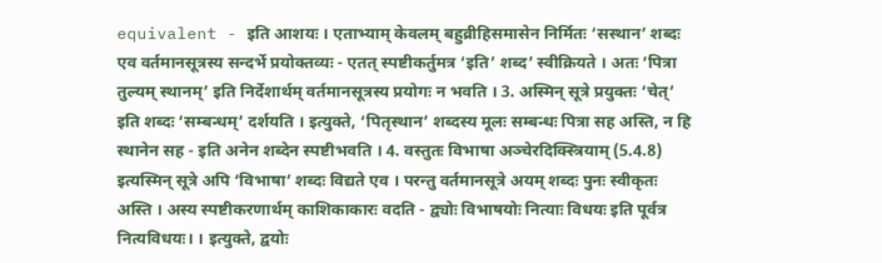equivalent - इति आशयः । एताभ्याम् केवलम् बहुव्रीहिसमासेन निर्मितः ‘सस्थान’ शब्दः एव वर्तमानसूत्रस्य सन्दर्भे प्रयोक्तव्यः - एतत् स्पष्टीकर्तुमत्र ‘इति’ शब्द’ स्वीक्रियते । अतः ‘पित्रा तुल्यम् स्थानम्’ इति निर्देशार्थम् वर्तमानसूत्रस्य प्रयोगः न भवति । 3. अस्मिन् सूत्रे प्रयुक्तः ‘चेत्’ इति शब्दः ‘सम्बन्धम्’ दर्शयति । इत्युक्ते, ‘पितृस्थान’ शब्दस्य मूलः सम्बन्धः पित्रा सह अस्ति, न हि स्थानेन सह - इति अनेन शब्देन स्पष्टीभवति । 4. वस्तुतः विभाषा अञ्चेरदिक्स्त्रियाम् (5.4.8) इत्यस्मिन् सूत्रे अपि ‘विभाषा’ शब्दः विद्यते एव । परन्तु वर्तमानसूत्रे अयम् शब्दः पुनः स्वीकृतः अस्ति । अस्य स्पष्टीकरणार्थम् काशिकाकारः वदति - द्व्योः विभाषयोः नित्याः विधयः इति पूर्वत्र नित्यविधयः। । इत्युक्ते, द्वयोः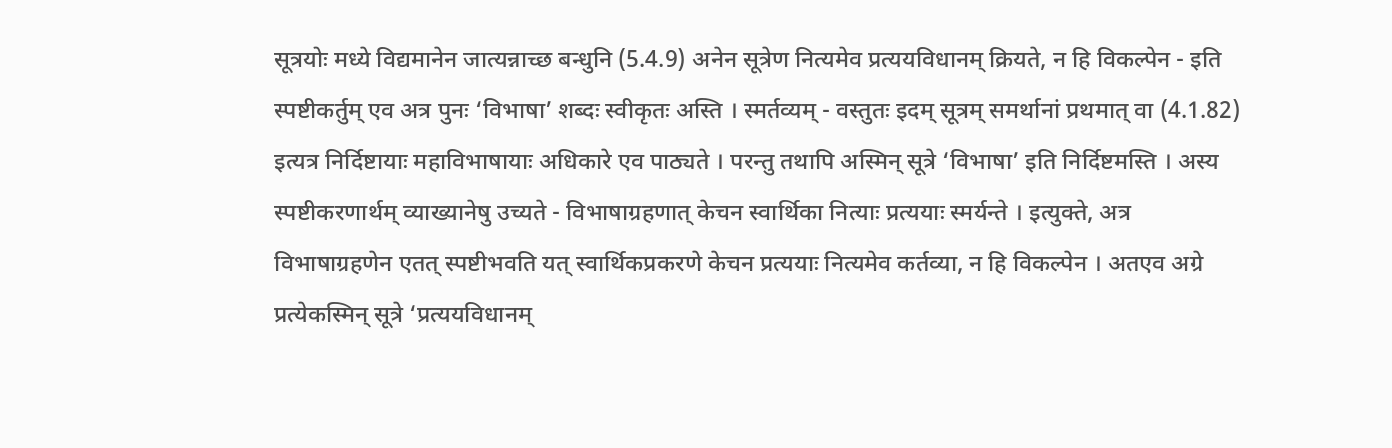सूत्रयोः मध्ये विद्यमानेन जात्यन्नाच्छ बन्धुनि (5.4.9) अनेन सूत्रेण नित्यमेव प्रत्ययविधानम् क्रियते, न हि विकल्पेन - इति स्पष्टीकर्तुम् एव अत्र पुनः ‘विभाषा’ शब्दः स्वीकृतः अस्ति । स्मर्तव्यम् - वस्तुतः इदम् सूत्रम् समर्थानां प्रथमात् वा (4.1.82) इत्यत्र निर्दिष्टायाः महाविभाषायाः अधिकारे एव पाठ्यते । परन्तु तथापि अस्मिन् सूत्रे ‘विभाषा’ इति निर्दिष्टमस्ति । अस्य स्पष्टीकरणार्थम् व्याख्यानेषु उच्यते - विभाषाग्रहणात् केचन स्वार्थिका नित्याः प्रत्ययाः स्मर्यन्ते । इत्युक्ते, अत्र विभाषाग्रहणेन एतत् स्पष्टीभवति यत् स्वार्थिकप्रकरणे केचन प्रत्ययाः नित्यमेव कर्तव्या, न हि विकल्पेन । अतएव अग्रे प्रत्येकस्मिन् सूत्रे ‘प्रत्ययविधानम्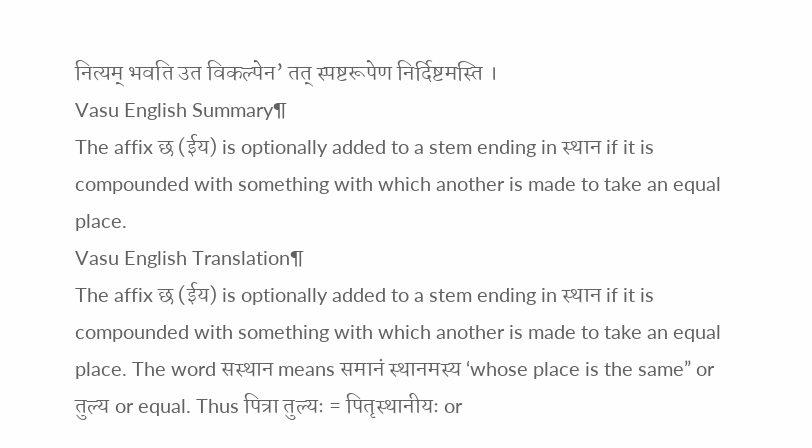नित्यम् भवति उत विकल्पेन’ तत् स्पष्टरूपेण निर्दिष्टमस्ति ।
Vasu English Summary¶
The affix छ (ईय) is optionally added to a stem ending in स्थान if it is compounded with something with which another is made to take an equal place.
Vasu English Translation¶
The affix छ (ईय) is optionally added to a stem ending in स्थान if it is compounded with something with which another is made to take an equal place. The word सस्थान means समानं स्थानमस्य ‘whose place is the same” or तुल्य or equal. Thus पित्रा तुल्यः = पितृस्थानीयः or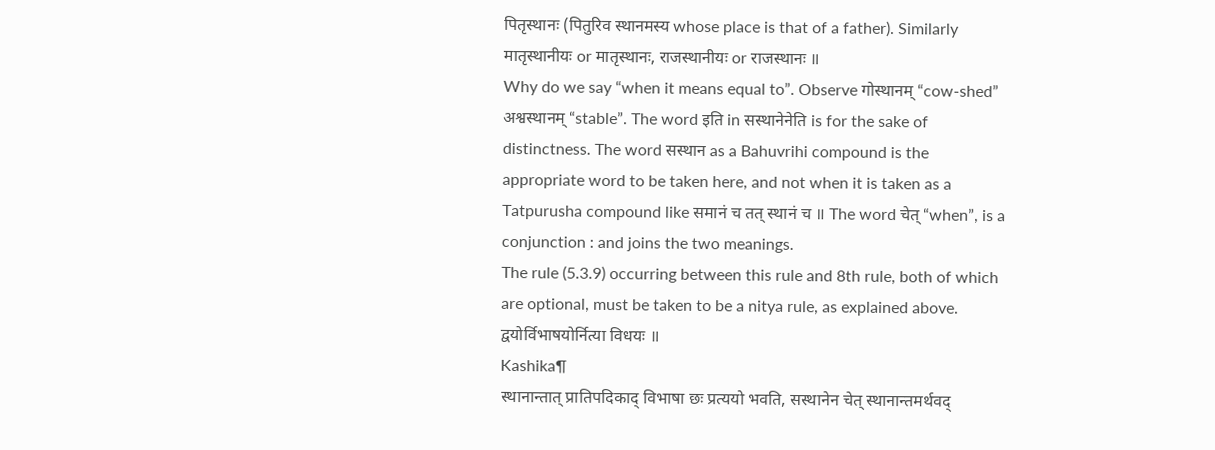पितृस्थानः (पितुरिव स्थानमस्य whose place is that of a father). Similarly मातृस्थानीयः or मातृस्थानः, राजस्थानीयः or राजस्थानः ॥
Why do we say “when it means equal to”. Observe गोस्थानम् “cow-shed” अश्वस्थानम् “stable”. The word इति in सस्थानेनेति is for the sake of distinctness. The word सस्थान as a Bahuvrihi compound is the appropriate word to be taken here, and not when it is taken as a Tatpurusha compound like समानं च तत् स्थानं च ॥ The word चेत् “when”, is a conjunction : and joins the two meanings.
The rule (5.3.9) occurring between this rule and 8th rule, both of which are optional, must be taken to be a nitya rule, as explained above. द्वयोर्विभाषयोर्नित्या विधयः ॥
Kashika¶
स्थानान्तात् प्रातिपदिकाद् विभाषा छः प्रत्ययो भवति, सस्थानेन चेत् स्थानान्तमर्थवद्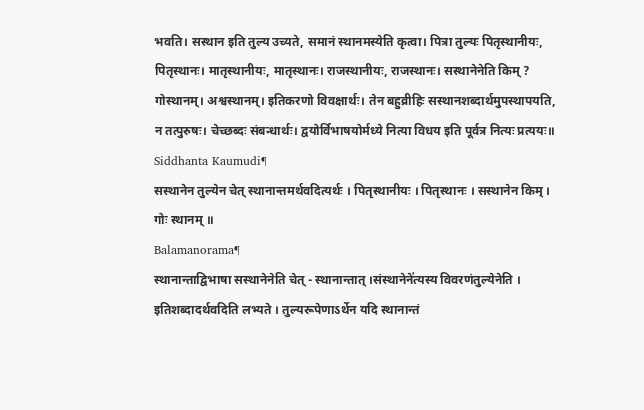भवति। सस्थान इति तुल्य उच्यते, समानं स्थानमस्येति कृत्वा। पित्रा तुल्यः पितृस्थानीयः, पितृस्थानः। मातृस्थानीयः, मातृस्थानः। राजस्थानीयः, राजस्थानः। सस्थानेनेति किम् ? गोस्थानम्। अश्वस्थानम्। इतिकरणो विवक्षार्थः। तेन बहुव्रीहिः सस्थानशब्दार्थमुपस्थापयति, न तत्पुरुषः। चेच्छब्दः संबन्धार्थः। द्वयोर्विभाषयोर्मध्ये नित्या विधय इति पूर्वत्र नित्यः प्रत्ययः॥
Siddhanta Kaumudi¶
सस्थानेन तुल्येन चेत् स्थानान्तमर्थवदित्यर्थः । पितृस्थानीयः । पितृस्थानः । सस्थानेन किम् । गोः स्थानम् ॥
Balamanorama¶
स्थानान्ताद्विभाषा सस्थानेनेति चेत् - स्थानान्तात् ।संस्थानेने॑त्यस्य विवरणंतुल्येनेति । इतिशब्दादर्थवदिति लभ्यते । तुल्यरूपेणाऽर्थेन यदि स्थानान्तं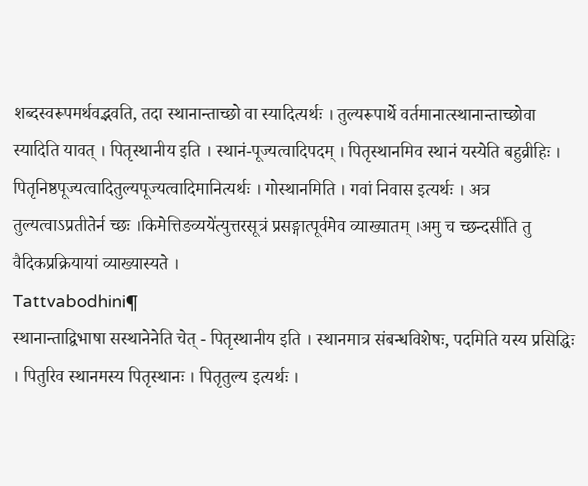शब्दस्वरूपमर्थवद्भवति, तदा स्थानान्ताच्छो वा स्यादित्यर्थः । तुल्यरूपार्थे वर्तमानात्स्थानान्ताच्छोवा स्यादिति यावत् । पितृस्थानीय इति । स्थानं-पूज्यत्वादिपदम् । पितृस्थानमिव स्थानं यस्येति बहुव्रीहिः । पितृनिष्ठपूज्यत्वादितुल्यपूज्यत्वादिमानित्यर्थः । गोस्थानमिति । गवां निवास इत्यर्थः । अत्र तुल्यत्वाऽप्रतीतेर्न च्छः ।किमेत्तिङव्यये॑त्युत्तरसूत्रं प्रसङ्गात्पूर्वमेव व्याख्यातम् ।अमु च च्छन्दसी॑ति तु वैदिकप्रक्रियायां व्याख्यास्यते ।
Tattvabodhini¶
स्थानान्ताद्विभाषा सस्थानेनेति चेत् - पितृस्थानीय इति । स्थानमात्र संबन्धविशेषः, पदमिति यस्य प्रसिद्धिः । पितुरिव स्थानमस्य पितृस्थानः । पितृतुल्य इत्यर्थः ।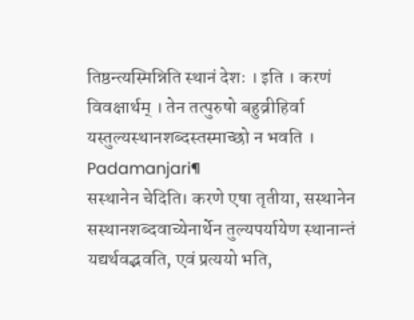तिष्ठन्त्यस्मिन्निति स्थानं देशः । इति । करणं विवक्षार्थम् । तेन तत्पुरुषो बहुव्रीहिर्वा यस्तुल्यस्थानशब्दस्तस्माच्छो न भवति ।
Padamanjari¶
सस्थानेन चेदिति। करणे एषा तृतीया, सस्थानेन सस्थानशब्दवाच्येनार्थेन तुल्यपर्यायेण स्थानान्तं यद्यर्थवद्भवति, एवं प्रत्ययो भति,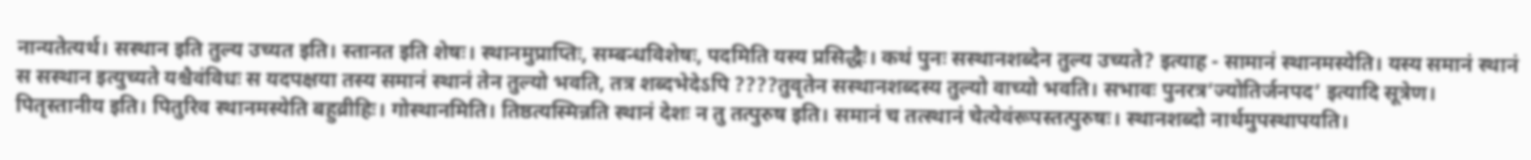नान्यतेत्यर्थ। सस्थान इति तुल्य उच्यत इति। स्तानत इति शेषः। स्थानमुप्राप्तिः, सम्बन्धविशेषः, पदमिति यस्य प्रसिद्धैः। कथं पुनः सस्थानशब्देन तुल्य उच्यते? इत्याह - सामानं स्थानमस्येति। यस्य समानं स्थानं स सस्थान इत्युच्यते यश्चैवंविधः स यदपक्षया तस्य समानं स्थानं तेन तुल्यो भवति, तत्र शब्दभेदेऽपि ????तुवृतेन सस्थानशब्दस्य तुल्यो वाच्यो भवति। सभावः पुनरत्र’ज्योतिर्जनपद’ इत्यादि सूत्रेण। पितृस्तानीय इति। पितुरिव स्थानमस्येति बहुव्रीहिः। गोस्थानमिति। तिष्ठत्यस्मिन्नति स्थानं देशः न तु तत्पुरुष इति। समानं च तत्स्थानं चेत्येवंरूपस्तत्पुरुषः। स्थानशब्दो नार्थमुपस्थापयति।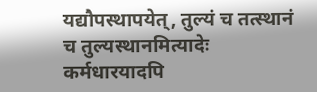यद्यौपस्थापयेत्, तुल्यं च तत्स्थानं च तुल्यस्थानमित्यादेः कर्मधारयादपि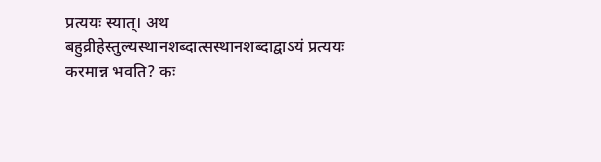प्रत्ययः स्यात्। अथ बहुव्रीहेस्तुल्यस्थानशब्दात्सस्थानशब्दाद्वाऽयं प्रत्ययः करमान्न भवति? कः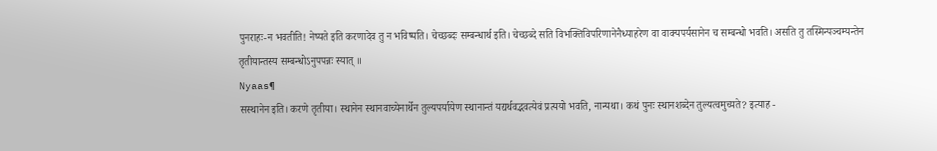पुनराहः-न भवतीति! नेष्यते इति करणादेव तु न भविष्यति। चेच्छब्दः सम्बन्धार्थ इति। चेच्छब्दे सति विभक्तिविपरिणानेनैध्याहरेण वा वाक्यपर्यसानेन च सम्बन्धो भवति। असति तु तस्मिन्पञ्चम्यन्तेन तृतीयान्तस्य सम्बन्धोऽनुपपन्नः स्यात् ॥
Nyaas¶
सस्थानेन इति। करणे तृतीया। स्थानेन स्थानवाच्येनार्थेन तुल्यपर्यायेण स्थानान्तं यद्यर्थवद्भवत्येवं प्रत्ययो भवति, नान्यथा। कथं पुनः स्थानशब्देन तुल्यत्वमुच्यते? इत्याह -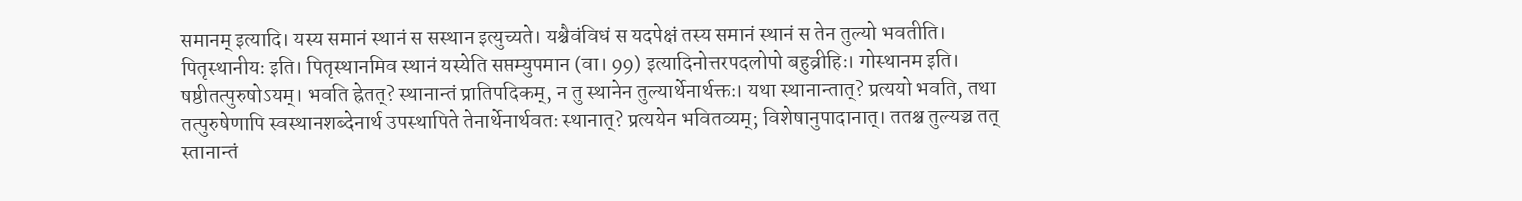समानम् इत्यादि। यस्य समानं स्थानं स सस्थान इत्युच्यते। यश्चैवंविधं स यदपेक्षं तस्य समानं स्थानं स तेन तुल्यो भवतीति। पितृस्थानीयः इति। पितृस्थानमिव स्थानं यस्येति सप्तम्युपमान (वा। 99) इत्यादिनोत्तरपदलोपो बहुव्रीहिः। गोस्थानम इति। षष्ठीतत्पुरुषोऽयम्। भवति ह्रेतत्? स्थानान्तं प्रातिपदिकम्, न तु स्थानेन तुल्यार्थेनार्थक्तः। यथा स्थानान्तात्? प्रत्ययो भवति, तथा तत्पुरुषेणापि स्वस्थानशब्देनार्थ उपस्थापिते तेनार्थेनार्थवतः स्थानात्? प्रत्ययेन भवितव्यम्; विशेषानुपादानात्। ततश्च तुल्यञ्च तत् स्तानान्तं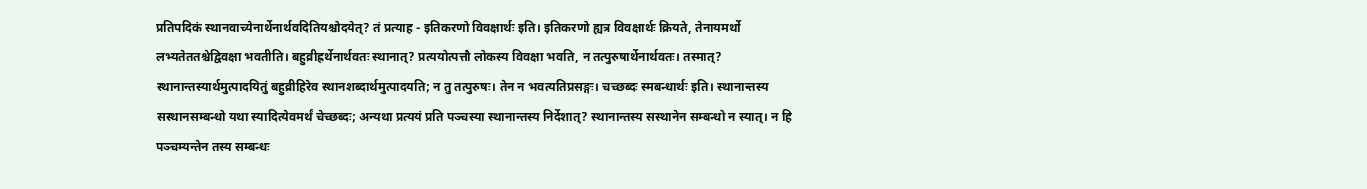प्रतिपदिकं स्थानवाच्येनार्थेनार्थवदितियश्चोदयेत्? तं प्रत्याह - इतिकरणो विवक्षार्थः इति। इतिकरणो ह्यत्र विवक्षार्थः क्रियते, तेनायमर्थो लभ्यतेततश्चेद्विवक्षा भवतीति। बहुव्रीह्रर्थेनार्थवतः स्थानात्? प्रत्ययोत्पत्तौ लोकस्य विवक्षा भवति, न तत्पुरुषार्थेनार्थवतः। तस्मात्? स्थानान्तस्यार्थमुत्पादयितुं बहुव्रीहिरेव स्थानशब्दार्थमुत्पादयति; न तु तत्पुरुषः। तेन न भवत्यतिप्रसङ्गः। चच्छब्दः स्मबन्धार्थः इति। स्थानान्तस्य सस्थानसम्बन्धो यथा स्यादित्येवमर्थं चेच्छब्दः; अन्यथा प्रत्ययं प्रति पञ्चस्या स्थानान्तस्य निर्देशात्? स्थानान्तस्य सस्थानेन सम्बन्धो न स्यात्। न हि पञ्चम्यन्तेन तस्य सम्बन्धः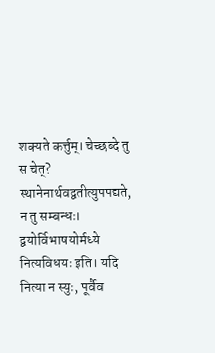शक्यते कर्त्तुम्। चेच्छब्दे तु स चेत्? स्थानेनार्थवद्वतीत्युपपद्यते, न तु सम्बन्धः। द्वयोर्विभाषयोर्मध्ये नित्यविधयः इति। यदि नित्या न स्युः, पूर्वैव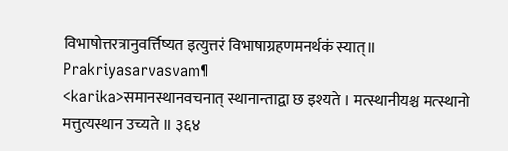विभाषोत्तरत्रानुवर्त्तिष्यत इत्युत्तरं विभाषाग्रहणमनर्थकं स्यात्॥
Prakriyasarvasvam¶
<karika>समानस्थानवचनात् स्थानान्ताद्वा छ इश्यते । मत्स्थानीयश्च मत्स्थानो मत्तुत्यस्थान उच्यते ॥ ३६४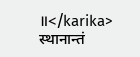॥</karika> स्थानान्तं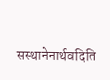सस्थानेनार्थवदिति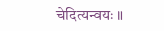चेदित्यन्वयः ॥